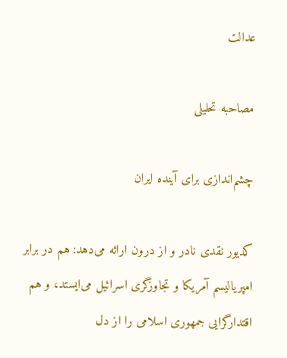عدالت

مصاحبه تحلیلی

چشم‌اندازی برای آینده ایران

کدیور نقدی نادر و از درون ارائه می‌دهد: هم در برابر امپریالیسم آمریکا و تجاوزگری اسرائیل می‌ایستد، و هم اقتدارگرایی جمهوری اسلامی را از دل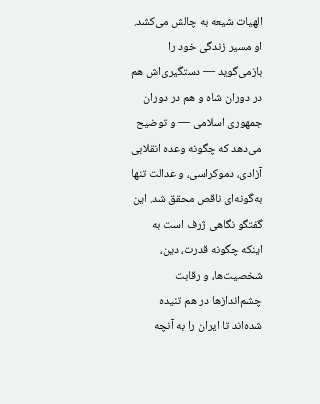الهیات شیعه به چالش می‌کشد. او مسیر زندگی خود را بازمی‌گوید — دستگیری‌اش هم در دوران شاه و هم در دوران جمهوری اسلامی — و توضیح می‌دهد که چگونه وعده انقلابی آزادی، دموکراسی، و عدالت تنها به‌گونه‌ای ناقص محقق شد. این گفتگو نگاهی ژرف است به اینکه چگونه قدرت، دین، شخصیت‌ها، و رقابت چشم‌اندازها در هم تنیده شده‌اند تا ایران را به آنچه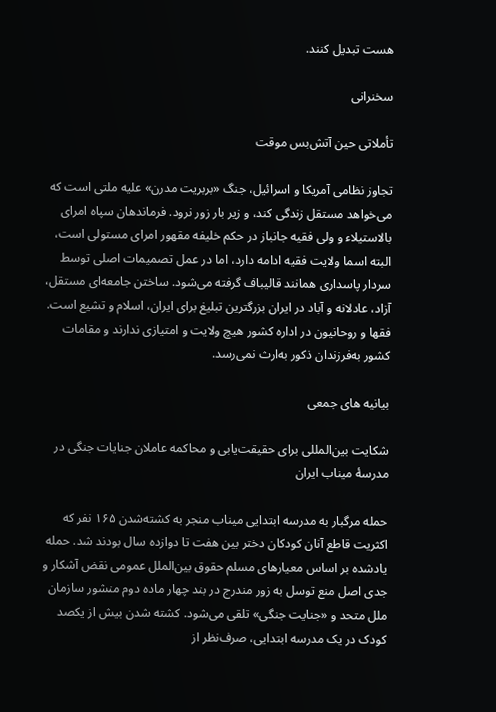هست تبدیل کنند.

سخنرانی

تأملاتی حین آتش‌بس موقت

تجاوز نظامی آمریکا و اسرائیل، جنگ «بربریت مدرن» علیه ملتی است که می‌خواهد مستقل زندگی کند، و زیر بار زور نرود. فرماندهان سپاه امرای بالاستیلاء و ولی فقیه جانباز در حکم خلیفه مقهور امرای مستولی است، البته اسما ولایت فقیه ادامه دارد، اما در عمل تصمیمات اصلی توسط سردار پاسداری همانند قالیباف گرفته می‌شود. ساختن جامعه‌ای مستقل، آزاد، عادلانه و آباد در ایران بزرگترین تبلیغ برای ایران، اسلام و تشیع است. فقها و روحانیون در اداره کشور هیچ ولایت و امتیازی ندارند و مقامات کشور به‌فرزندان ذکور به‌ارث نمی‌رسد.

بیانیه های جمعی

شکایت بین‌المللی برای حقیقت‌یابی و محاکمه عاملان جنایات جنگی در مدرسهٔ میناب ایران

حمله مرگبار به مدرسه ابتدایی میناب منجر به کشته‌شدن ۱۶۵ نفر که اکثریت قاطع آنان کودکان دختر بین هفت تا دوازده سال بودند شد. حمله یادشده بر اساس معیارهای مسلم حقوق بین‌الملل عمومی نقض آشکار و جدی اصل منع توسل به زور مندرج در بند چهار ماده دوم منشور سازمان ملل متحد و «جنایت جنگی» تلقی می‌شود. کشته شدن بیش از یکصد کودک در یک مدرسه ابتدایی، صرف‌نظر از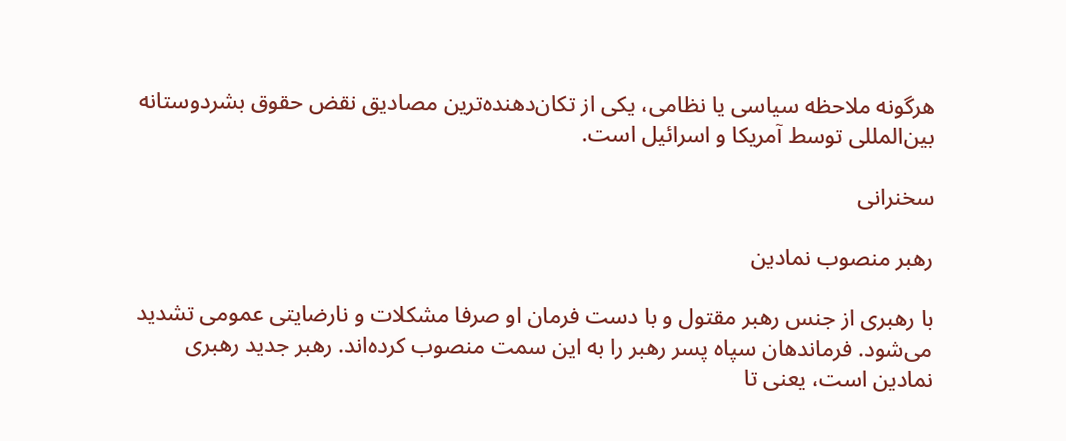هرگونه ملاحظه سیاسی یا نظامی، یکی از تکان‌دهنده‌ترین مصادیق نقض حقوق بشردوستانه بین‌المللی توسط آمریکا و اسرائیل است.

سخنرانی

رهبر منصوب نمادین

با رهبری از جنس رهبر مقتول و با دست فرمان او صرفا مشکلات و نارضایتی عمومی تشدید می‌شود. فرماندهان سپاه پسر رهبر را به این سمت منصوب کرده‌اند. رهبر جدید رهبری نمادین است، یعنی تا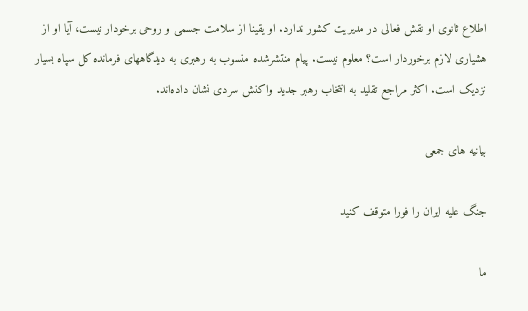اطلاع ثانوی او نقش فعالی در مدیریت کشور ندارد. او یقینا از سلامت جسمی و روحی برخودار نیست، آیا او از هشیاری لازم برخوردار است؟ معلوم نیست. پیام منتشرشده منسوب به رهبری به دیدگاههای فرمانده کل سپاه بسیار نزدیک است. اکثر مراجع تقلید به انتخاب رهبر جدید واکنش سردی نشان داده‌اند.

بیانیه های جمعی

جنگ علیه ایران را فورا متوقف کنید

ما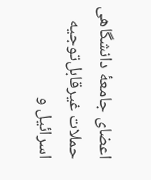اعضای جامعهٔ دانشگاهی حملات غیرقابل‌توجیه اسرائیل و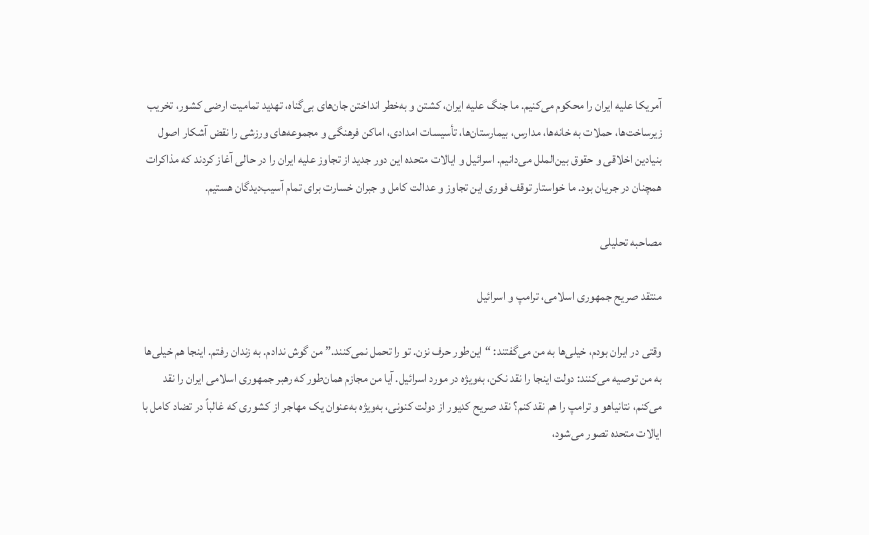آمریکا علیه ایران را محکوم می‌کنیم. ما جنگ علیه ایران، کشتن و به‌خطر انداختن جان‌های بی‌گناه، تهدید تمامیت ارضی کشور، تخریب زیرساخت‌ها، حملات به خانه‌ها، مدارس، بیمارستان‌ها، تأسیسات امدادی، اماکن فرهنگی و مجموعه‌های ورزشی را نقض آشکار اصول بنیادین اخلاقی و حقوق بین‌الملل می‌دانیم. اسرائیل و ایالات متحده این دور جدید از تجاوز علیه ایران را در حالی آغاز کردند که مذاکرات همچنان در جریان بود. ما خواستار توقف فوری این تجاوز و عدالت کامل و جبران خسارت برای تمام آسیب‌دیدگان هستیم.

مصاحبه تحلیلی

منتقد صریح جمهوری اسلامی، ترامپ و اسرائیل

وقتی در ایران بودم، خیلی‌ها به من می‌گفتند: “این‌طور حرف نزن. تو را تحمل نمی‌کنند.” من گوش ندادم. به زندان رفتم. اینجا هم خیلی‌ها به من توصیه می‌کنند: دولت اینجا را نقد نکن، به‌ویژه در مورد اسرائیل. آیا من مجازم همان‌طور که رهبر جمهوری اسلامی ایران را نقد می‌کنم، نتانیاهو و ترامپ را هم نقد کنم؟ نقد صریح کدیور از دولت کنونی، به‌ویژه به‌عنوان یک مهاجر از کشوری که غالباً در تضاد کامل با ایالات متحده تصور می‌شود،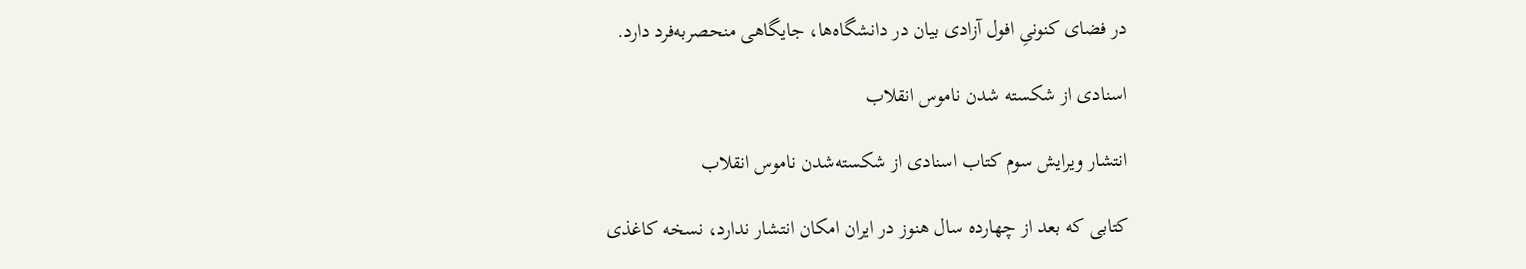در فضای کنونیِ افول آزادی بیان در دانشگاه‌ها، جایگاهی منحصربه‌فرد دارد.

اسنادی از شکسته شدن ناموس انقلاب

انتشار ویرایش سوم کتاب اسنادی از شکسته‌شدن ناموس انقلاب

کتابی که بعد از چهارده سال هنوز در ایران امکان انتشار ندارد، نسخه کاغذی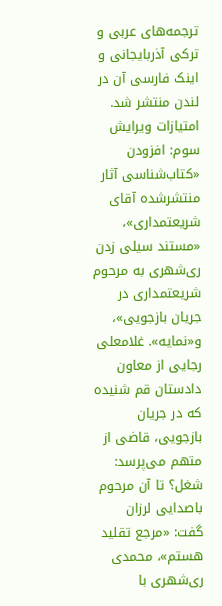ترجمه‌های عربی و ترکی آذربایجانی و اینک فارسی آن در لندن منتشر شد. امتیازات ویرایش سوم: افزودن «کتاب‌شناسی آثار منتشرشده آقای شریعتمداری»، «مستند سیلی زدن ری‌شهری به مرحوم شریعتمداری در جریان بازجویی»، و«نمایه». غلامعلی رجایی از معاون دادستان قم شنیده که در جریان بازجویی، قاضی از متهم می‌پرسد: شغل؟ تا آن مرحوم‌ باصدایی لرزان گفت: «مرجع تقلید هستم»، محمدی ری‌شهری با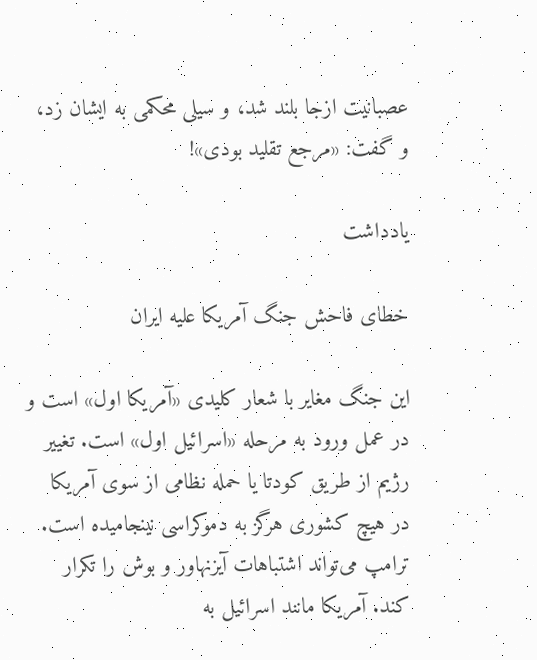عصبانیت ازجا بلند شد، و سیلی محکمی به ایشان زد، و گفت: «مرجع تقلید بودی»!

یادداشت

خطای فاحش جنگ آمریکا علیه ایران

این جنگ مغایر با شعار کلیدی «آمریکا اول» است و در عمل ورود به مرحله «اسرائیل اول» است. تغییر رژیم از طریق کودتا یا حمله نظامی از سوی آمریکا در هیچ کشوری هرگز به دموکراسی نینجامیده است. ترامپ می‌تواند اشتباهات آیزنهاور و بوش را تکرار کند. آمریکا مانند اسرائیل به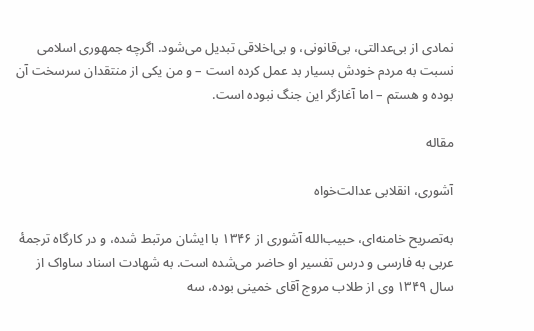نمادی از بی‌عدالتی، بی‌قانونی، و بی‌اخلاقی تبدیل می‌شود. اگرچه جمهوری اسلامی نسبت به مردم خودش بسیار بد عمل کرده است – و من یکی از منتقدان سرسخت آن بوده و هستم – اما آغازگر این جنگ نبوده است.

مقاله

آشوری، انقلابی عدالت‌خواه

به‌تصریح خامنه‌ای، حبیب‌الله آشوری از ۱۳۴۶ با ایشان مرتبط شده، و در کارگاه ترجمۀ عربی به فارسی و درس تفسیر او حاضر می‌شده است. به شهادت اسناد ساواک از سال ۱۳۴۹ وی از طلاب مروج آقای خمینی بوده، سه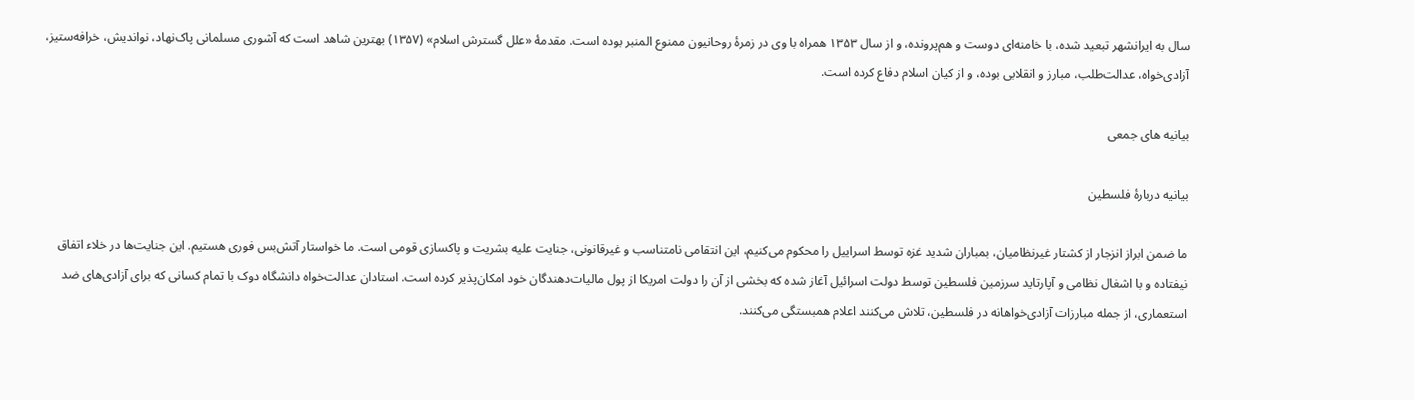سال به ایرانشهر تبعید شده، با خامنه‌ای دوست و هم‌پرونده، و از سال ۱۳۵۳ همراه با وی در زمرۀ روحانیون ممنوع المنبر بوده است. مقدمۀ «علل گسترش اسلام» (۱۳۵۷) بهترین شاهد است که آشوری مسلمانی پاک‌نهاد، نواندیش، خرافه‌ستیز، آزادی‌خواه، عدالت‌طلب، مبارز و انقلابی بوده، و از کیان اسلام دفاع کرده است.

بیانیه های جمعی

بیانیه دربارۀ فلسطین

ما ضمن ابراز انزجار از کشتار غیرنظامیان، بمباران شدید غزه توسط اسراییل را محکوم می‌کنیم، این انتقامی نامتناسب و غیرقانونی، جنایت علیه بشریت و پاکسازی قومی است. ما خواستار آتش‌بس فوری هستیم. این جنایت‌ها در خلاء اتفاق نیفتاده و با اشغال نظامی و آپارتاید سرزمین فلسطین توسط دولت اسرائیل آغاز شده که بخشی از آن را دولت امریکا از پول مالیات‌دهندگان خود امکان‌پذیر کرده است. استادان عدالت‌خواه دانشگاه دوک با تمام کسانی که برای آزادی‌های ضد استعماری، از جمله مبارزات آزادی‌خواهانه در فلسطین، تلاش می‌کنند اعلام همبستگی می‌کنند.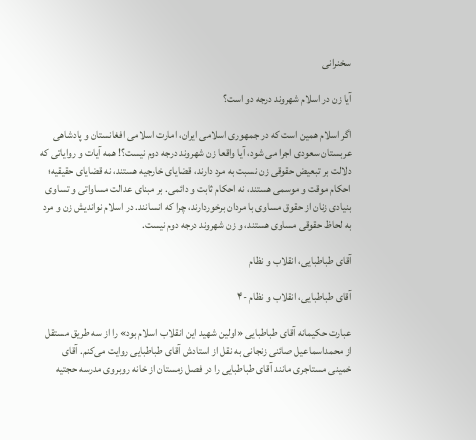سخنرانی

آیا زن در اسلام شهروند درجه دو است؟

اگر اسلام همین است که در جمهوری اسلامی ایران، امارت اسلامی افغانستان و پادشاهی عربستان سعودی اجرا می شود، آیا واقعا زن شهروند درجه دوم نیست؟! همه آیات و روایاتی که دلالت بر تبعیض حقوقی زن نسبت به مرد دارند، قضایای خارجیه هستند، نه قضایای حقیقیه؛ احکام موقت و موسمی هستند، نه احکام ثابت و دائمی. بر مبنای عدالت مساواتی و تساوی بنیادی زنان از حقوق مساوی با مردان برخوردارند، چرا که انسانند. در اسلام نواندیش زن و مرد به لحاظ حقوقی مساوی هستند، و زن شهروند درجه دوم نیست.

آقای طباطبایی، انقلاب و نظام

آقای طباطبایی، انقلاب و نظام -۴

عبارت حکیمانه آقای طباطبایی «اولین شهید این انقلاب اسلام بود» را از سه طریق مستقل از محمداسماعیل صائنی زنجانی به نقل از استادش آقای طباطبایی روایت می‌کنم. آقای خمینی مستاجری مانند آقای طباطبایی را در فصل زمستان از خانه روبروی مدرسه حجتیه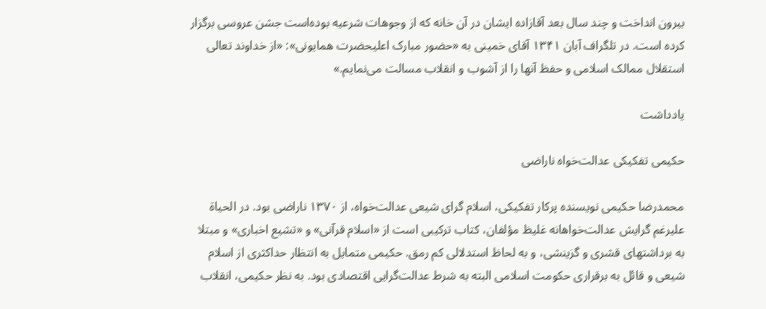بیرون انداخت و چند سال بعد آقازاده ایشان در آن خانه که از وجوهات شرعیه بوده‌است جشن عروسی برگزار کرده است. در تلگراف آبان ۱۳۴۱ آقای خمینی به «حضور مبارک اعلیحضرت همایونی»: «از خداوند تعالی استقلال ممالک اسلامی و حفظ آنها را از آشوب و انقلاب مسالت می‌نمایم.»

یادداشت

حکیمی تفکیکی عدالت‌خواه ناراضی

محمدرضا حکیمی نویسنده پرکار تفکیکی، اسلام گرای شیعی عدالت‌خواه، از ۱۳۷۰ ناراضی بود. در الحیاة علیرغم گرایش عدالت‌خواهانه غلیظ مؤلفان، کتاب ترکیبی است از «اسلام قرآنی» و «تشیع اخباری» و مبتلا به برداشتهای قشری و گزینشی، و به لحاظ استدلالی کم رمق. حکیمی متمایل به انتظار حداکثری از اسلام شیعی و قائل به برقراری حکومت اسلامی البته به شرط عدالت‌گرایی اقتصادی بود. به نظر حکیمی، انقلاب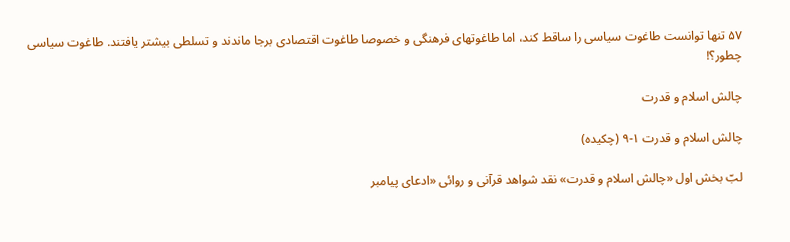۵۷ تنها توانست طاغوت سیاسی را ساقط کند، اما طاغوتهای فرهنگی و خصوصا طاغوت اقتصادی برجا ماندند و تسلطی بیشتر یافتند. طاغوت سیاسی چطور؟!

چالش اسلام و قدرت

چالش اسلام و قدرت ۱-۹ (چکیده)

لبّ بخش اول «چالش اسلام و قدرت» نقد شواهد قرآنی و روائی «ادعای پیامبر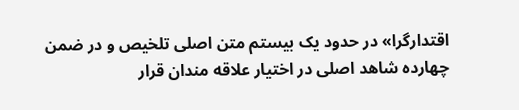اقتدارگرا» در حدود یک بیستم متن اصلی تلخیص و در ضمن چهارده شاهد اصلی در اختیار علاقه مندان قرار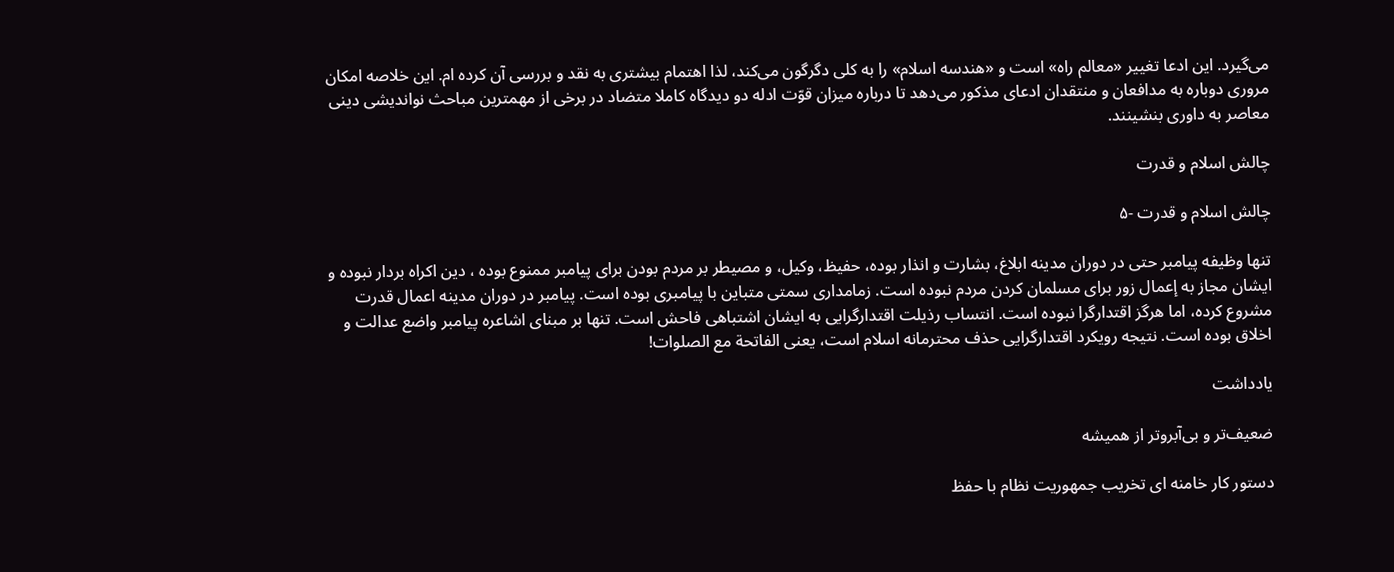می‌گیرد. این ادعا تغییر «معالم راه» است و «هندسه اسلام» را به کلی دگرگون می‌کند، لذا اهتمام بیشتری به نقد و بررسی آن کرده ام. این خلاصه امکان مروری دوباره به مدافعان و منتقدان ادعای مذکور می‌دهد تا درباره میزان قوّت ادله دو دیدگاه کاملا متضاد در برخی از مهمترین مباحث نواندیشی دینی معاصر به داوری بنشینند.

چالش اسلام و قدرت

چالش اسلام و قدرت -۵

تنها وظیفه پیامبر حتی در دوران مدینه ابلاغ، بشارت و انذار بوده، حفیظ، وکیل، و مصیطر بر مردم بودن برای پیامبر ممنوع بوده ، دین اکراه بردار نبوده و ایشان مجاز به إعمال زور برای مسلمان کردن مردم نبوده است. زمامداری سمتی متباین با پیامبری بوده است. پیامبر در دوران مدینه اعمال قدرت مشروع کرده، اما هرگز اقتدارگرا نبوده است. انتساب رذیلت اقتدارگرایی به ایشان اشتباهی فاحش است. تنها بر مبنای اشاعره پیامبر واضع عدالت و اخلاق بوده است. نتیجه رویکرد اقتدارگرایی حذف محترمانه اسلام است، یعنی الفاتحة مع الصلوات!

یادداشت

ضعیف‌تر و بی‌آبروتر از همیشه

دستور کار خامنه ای تخریب جمهوریت نظام با حفظ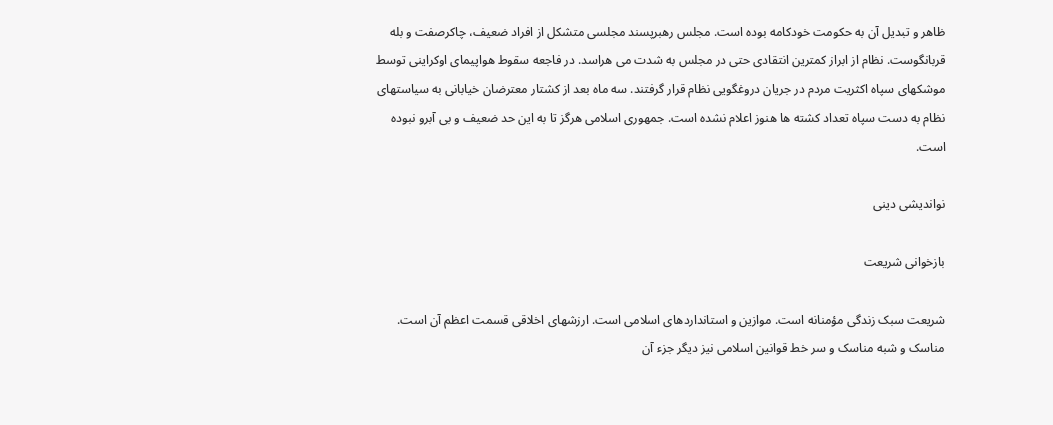ظاهر و تبدیل آن به حکومت خودکامه بوده است. مجلس رهبرپسند مجلسی متشکل از افراد ضعیف، چاکرصفت و بله قربانگوست. نظام از ابراز کمترین انتقادی حتی در مجلس به شدت می هراسد. در فاجعه سقوط هواپیمای اوکراینی توسط موشکهای سپاه اکثریت مردم در جریان دروغگویی نظام قرار گرفتند. سه ماه بعد از کشتار معترضان خیابانی به سیاستهای نظام به دست سپاه تعداد کشته ها هنوز اعلام نشده است. جمهوری اسلامی هرگز تا به این حد ضعیف و بی آبرو نبوده است.

نواندیشی دینی

بازخوانی شریعت

شریعت سبک زندگی مؤمنانه است. موازین و استانداردهای اسلامی است. ارزشهای اخلاقی قسمت اعظم آن است. مناسک و شبه مناسک و سر خط قوانین اسلامی نیز دیگر جزء آن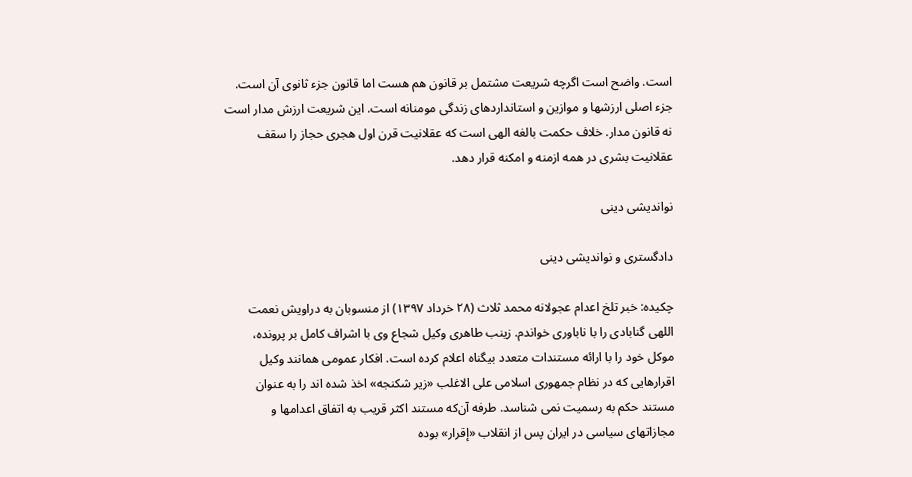است. واضح است اگرچه شریعت مشتمل بر قانون هم هست اما قانون جزء ثانوی آن است. جزء اصلی ارزشها و موازین و استانداردهای زندگی مومنانه است. این شریعت ارزش مدار است نه قانون مدار. خلاف حکمت بالغه الهی است که عقلانیت قرن اول هجری حجاز را سقف عقلانیت بشری در همه ازمنه و امکنه قرار دهد.

نواندیشی دینی

دادگستری و نواندیشی دینی

چکیده: خبر تلخ اعدام عجولانه محمد ثلاث (۲۸ خرداد ۱۳۹۷) از منسوبان به دراویش نعمت اللهی گنابادی را با ناباوری خواندم. زینب طاهری وکیل شجاع وی با اشراف کامل بر پرونده، موکل خود را با ارائه مستندات متعدد بیگناه اعلام کرده است. افکار عمومی همانند وکیل اقرارهایی که در نظام جمهوری اسلامی علی الاغلب «زیر شکنجه» اخذ شده اند را به عنوان مستند حکم به رسمیت نمی شناسد. طرفه آن‌که مستند اکثر قریب به اتفاق اعدامها و مجازاتهای سیاسی در ایران پس از انقلاب «إقرار» بوده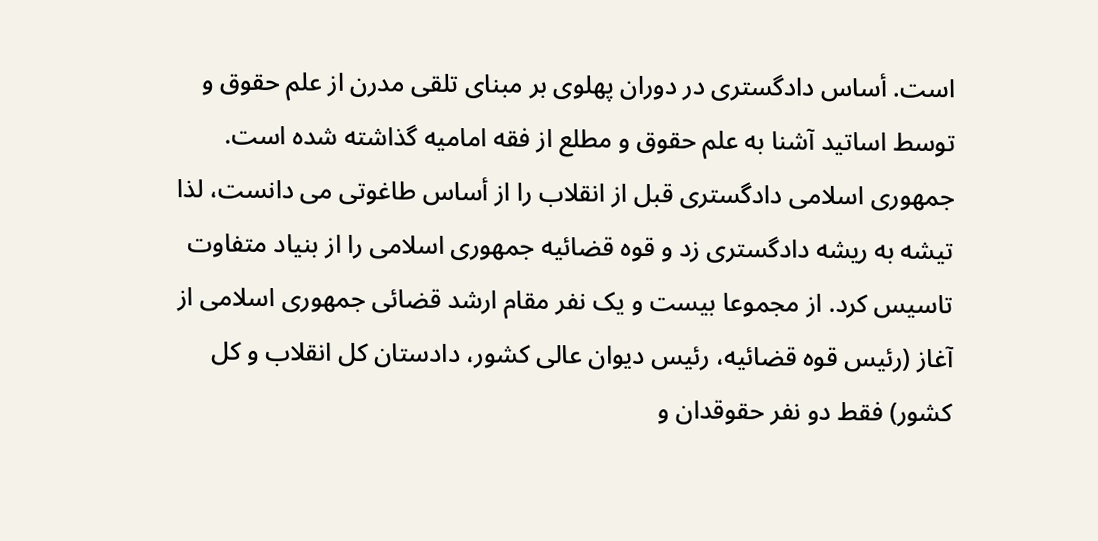است. أساس دادگستری در دوران پهلوی بر مبنای تلقی مدرن از علم حقوق و توسط اساتید آشنا به علم حقوق و مطلع از فقه امامیه گذاشته شده است. جمهوری اسلامی دادگستری قبل از انقلاب را از أساس طاغوتی می دانست، لذا تیشه به ریشه دادگستری زد و قوه قضائیه جمهوری اسلامی را از بنیاد متفاوت تاسیس کرد. از مجموعا بیست و یک نفر مقام ارشد قضائی جمهوری اسلامی از آغاز (رئیس قوه قضائیه، رئیس دیوان عالی کشور، دادستان کل انقلاب و کل کشور) فقط دو نفر حقوقدان و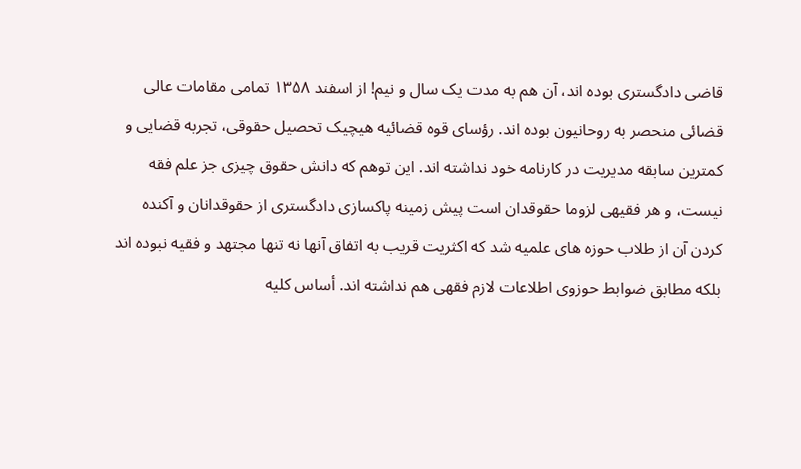قاضی دادگستری بوده اند، آن هم به مدت یک سال و نیم! از اسفند ۱۳۵۸ تمامی مقامات عالی قضائی منحصر به روحانیون بوده اند. رؤسای قوه قضائیه هیچیک تحصیل حقوقی، تجربه قضایی و کمترین سابقه مدیریت در کارنامه خود نداشته اند. این توهم که دانش حقوق چیزی جز علم فقه نیست، و هر فقیهی لزوما حقوقدان است پیش زمینه پاکسازی دادگستری از حقوقدانان و آکنده کردن آن از طلاب حوزه های علمیه شد که اکثریت قریب به اتفاق آنها نه تنها مجتهد و فقیه نبوده اند بلکه مطابق ضوابط حوزوی اطلاعات لازم فقهی هم نداشته اند. أساس کلیه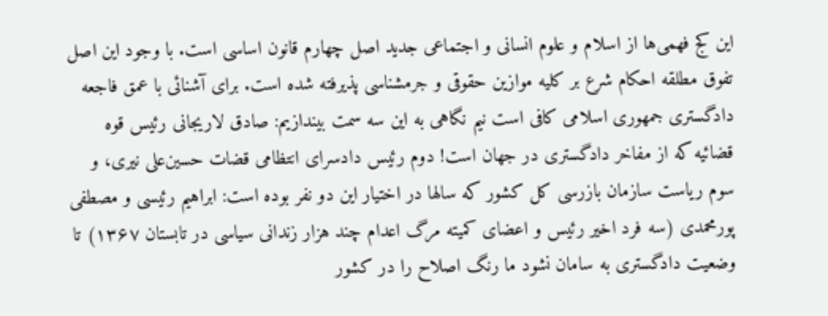این کج فهمی‌ها از اسلام و علوم انسانی و اجتماعی جدید اصل چهارم قانون اساسی است. با وجود این اصل تفوق مطلقه احکام شرع بر کلیه موازین حقوقی و جرمشناسی پذیرفته شده است. برای آشنائی با عمق فاجعه دادگستری جمهوری اسلامی کافی است نیم نگاهی به این سه سمت بیندازیم: صادق لاریجانی رئیس قوه قضائیه که از مفاخر دادگستری در جهان است! دوم رئیس دادسرای انتظامی قضات حسین‌علی نیری، و سوم ریاست سازمان بازرسی کل کشور که سالها در اختیار این دو نفر بوده است: ابراهیم رئیسی و مصطفی پورمحمدی (سه فرد اخیر رئیس و اعضای کمیته مرگ اعدام چند هزار زندانی سیاسی در تابستان ۱۳۶۷) تا وضعیت دادگستری به سامان نشود ما رنگ اصلاح را در کشور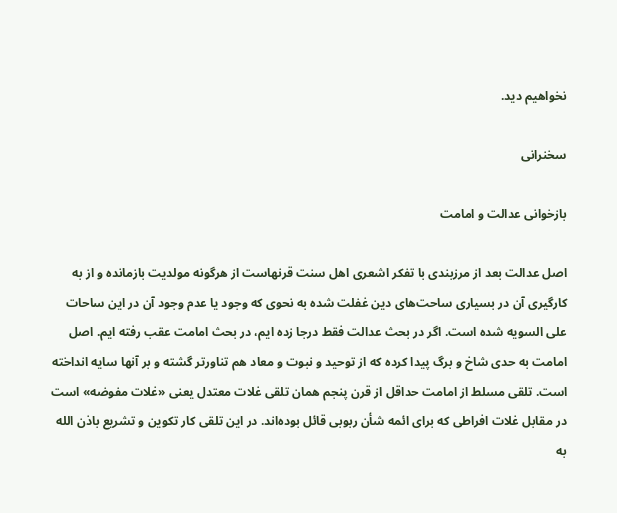نخواهیم دید.

سخنرانی

بازخوانی عدالت و امامت

اصل عدالت بعد از مرزبندی با تفکر اشعری اهل سنت قرنهاست از هرگونه مولدیت بازمانده و از به کارگیری آن در بسیاری ساحت‌های دین غفلت شده به نحوی که وجود یا عدم وجود آن در این ساحات علی السویه شده است. اگر در بحث عدالت فقط درجا زده ایم، در بحث امامت عقب رفته ایم. اصل امامت به حدی شاخ و برگ پیدا کرده که از توحید و نبوت و معاد هم تناورتر گشته و بر آنها سایه انداخته است. تلقی مسلط از امامت حداقل از قرن پنجم همان تلقی غلات معتدل یعنی «غلات مفوضه» است در مقابل غلات افراطی که برای ائمه شأن ربوبی قائل بوده‌اند. در این تلقی کار تکوین و تشریع باذن الله به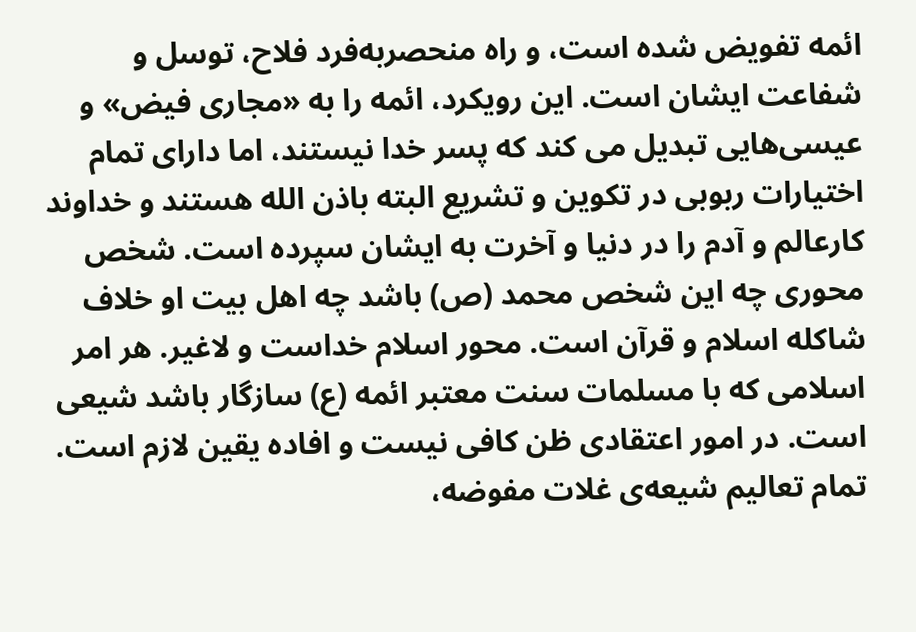ائمه تفویض شده است، و راه منحصربه‌فرد فلاح، توسل و شفاعت ایشان است. این رویکرد، ائمه را به «مجاری فیض» و عیسی‌هایی تبدیل می کند که پسر خدا نیستند، اما دارای تمام اختیارات ربوبی در تکوین و تشریع البته باذن الله هستند و خداوند کارعالم و آدم را در دنیا و آخرت به ایشان سپرده است. شخص محوری چه این شخص محمد (ص) باشد چه اهل بیت او خلاف شاکله اسلام و قرآن است. محور اسلام خداست و لاغیر. هر امر اسلامی که با مسلمات سنت معتبر ائمه (ع) سازگار باشد شیعی است. در امور اعتقادی ظن کافی نیست و افاده یقین لازم است. تمام تعالیم شیعه‌ی غلات مفوضه،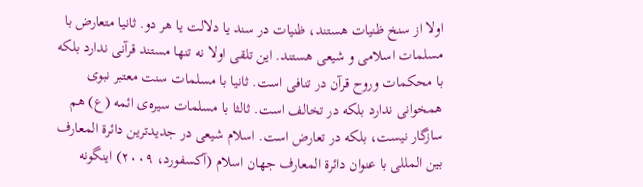اولا از سنخ ظنیات هستند، ظنیات در سند یا دلالت یا هر دو. ثانیا متعارض با مسلمات اسلامی و شیعی هستند. این تلقی اولا نه تنها مستند قرآنی ندارد بلکه با محکمات وروح قرآن در تنافی است. ثانیا با مسلمات سنت معتبر نبوی همخوانی ندارد بلکه در تخالف است. ثالثا با مسلمات سیره‌ی ائمه (ع) هم سازگار نیست، بلکه در تعارض است. اسلام شیعی در جدیدترین دائرة المعارف بین المللی با عنوان دائرة المعارف جهان اسلام (آکسفورد، ۲۰۰۹) اینگونه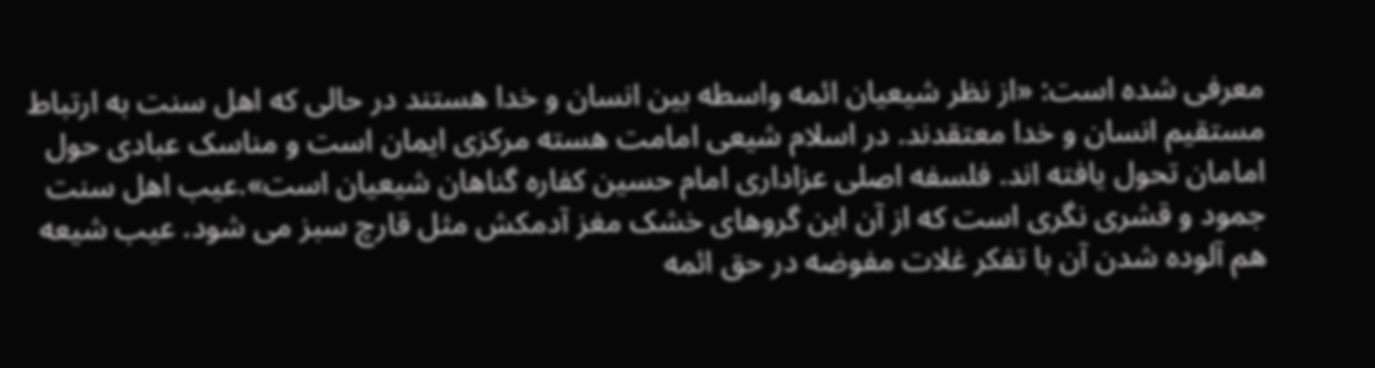معرفی شده است: «از نظر شیعیان ائمه واسطه بین انسان و خدا هستند در حالی که اهل سنت به ارتباط مستقیم انسان و خدا معتقدند. در اسلام شیعی امامت هسته مرکزی ایمان است و مناسک عبادی حول امامان تحول یافته اند. فلسفه اصلی عزاداری امام حسین کفاره گناهان شیعیان است».عیب اهل سنت جمود و قشری نگری است که از آن این گروهای خشک مغز آدمکش مثل قارچ سبز می شود. عیب شیعه هم آلوده شدن آن با تفکر غلات مفوضه در حق ائمه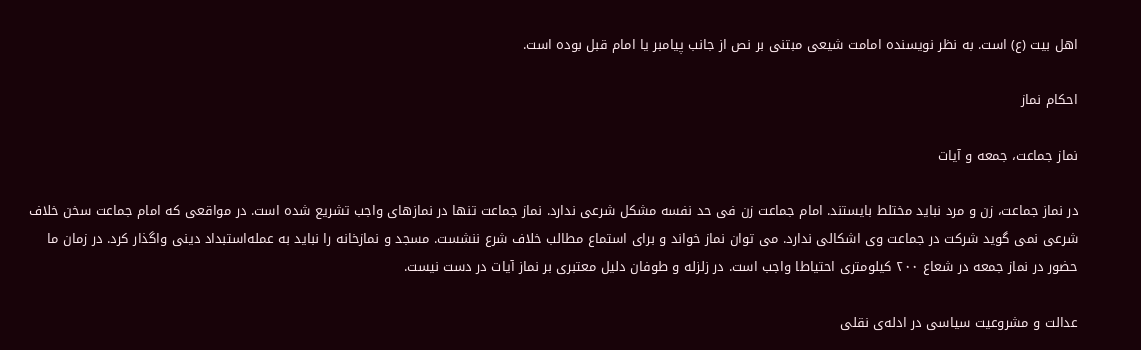اهل بیت (ع) است. به نظر نویسنده امامت شیعی مبتنی بر نص از جانب پیامبر یا امام قبل بوده است.

احکام نماز

نماز جماعت، جمعه و آیات

در نماز جماعت، زن و مرد نباید مختلط بایستند. امام جماعت زن فی حد نفسه مشکل شرعی ندارد. نماز جماعت تنها در نمازهای واجب تشریع شده است. در مواقعی که امام جماعت سخن خلاف شرعی نمی گوید شرکت در جماعت وی اشکالی ندارد. می توان نماز خواند و برای استماع مطالب خلاف شرع ننشست. مسجد و نمازخانه را نباید به عمله‌استبداد دینی واگذار کرد. در زمان ما حضور در نماز جمعه در شعاع ۲۰۰ کیلومتری احتیاطا واجب است. در زلزله و طوفان دلیل معتبری بر نماز آیات در دست نیست.

عدالت و مشروعیت سیاسی در ادله‌ی نقلی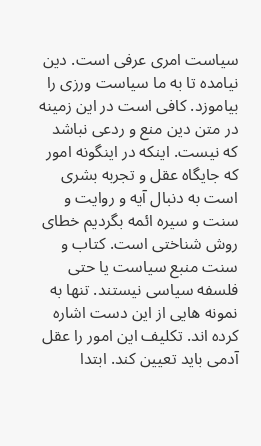سیاست امری عرفی است. دین نیامده تا به ما سیاست ورزی را بیاموزد. کافی است در این زمینه در متن دین منع و ردعی نباشد که نیست. اینکه در اینگونه امور که جایگاه عقل و تجربه بشری است به دنبال آیه و روایت و سنت و سیره ائمه بگردیم خطای روش شناختی است. کتاب و سنت منبع سیاست یا حتی فلسفه سیاسی نیستند. تنها به نمونه هایی از این دست اشاره کرده اند. تکلیف این امور را عقل آدمی باید تعیین کند. ابتدا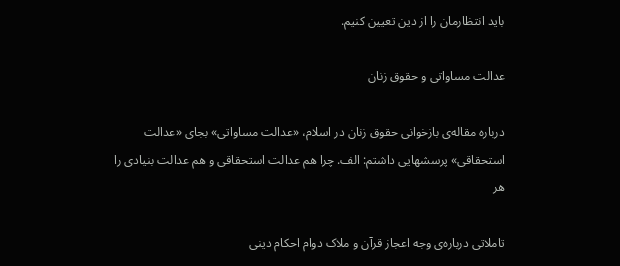باید انتظارمان را از دین تعیین کنیم.

عدالت مساواتی و حقوق زنان

درباره مقاله‌ی بازخوانی حقوق زنان در اسلام، «عدالت مساواتی» بجای «عدالت استحقاقی» پرسشهایی داشتم: الف. چرا هم عدالت استحقاقی و هم عدالت بنیادی را هر

تاملاتی درباره‌ی وجه اعجاز قرآن و ملاک دوام احکام دینی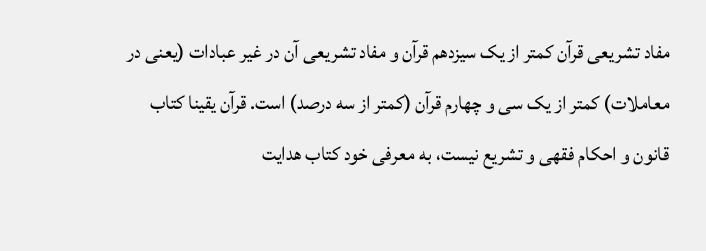مفاد تشریعی قرآن کمتر از یک سیزدهم قرآن و مفاد تشریعی آن در غیر عبادات (یعنی در معاملات) کمتر از یک سی و چهارم قرآن (کمتر از سه درصد) است. قرآن یقینا کتاب قانون و احکام فقهی و تشریع نیست، به معرفی خود کتاب هدایت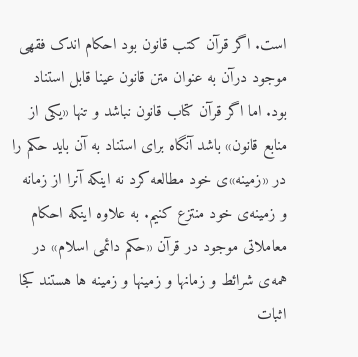است. اگر قرآن کتب قانون بود احکام اندک فقهی موجود درآن به عنوان متن قانون عینا قابل استناد بود. اما اگر قرآن کتاب قانون نباشد و تنها «یکی از منابع قانون» باشد آنگاه برای استناد به آن باید حکم را در «زمینه‌»ی خود مطالعه کرد نه اینکه آنرا از زمانه و زمینه‌ی خود منتزع کنیم. به علاوه اینکه احکام معاملاتی موجود در قرآن «حکم دائمی اسلام» در همه‌ی شرائط و زمانها و زمینها و زمینه ها هستند کجا اثبات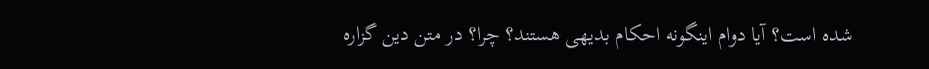شده است؟ آیا دوام اینگونه احکام بدیهی هستند؟ چرا؟ در متن دین گزاره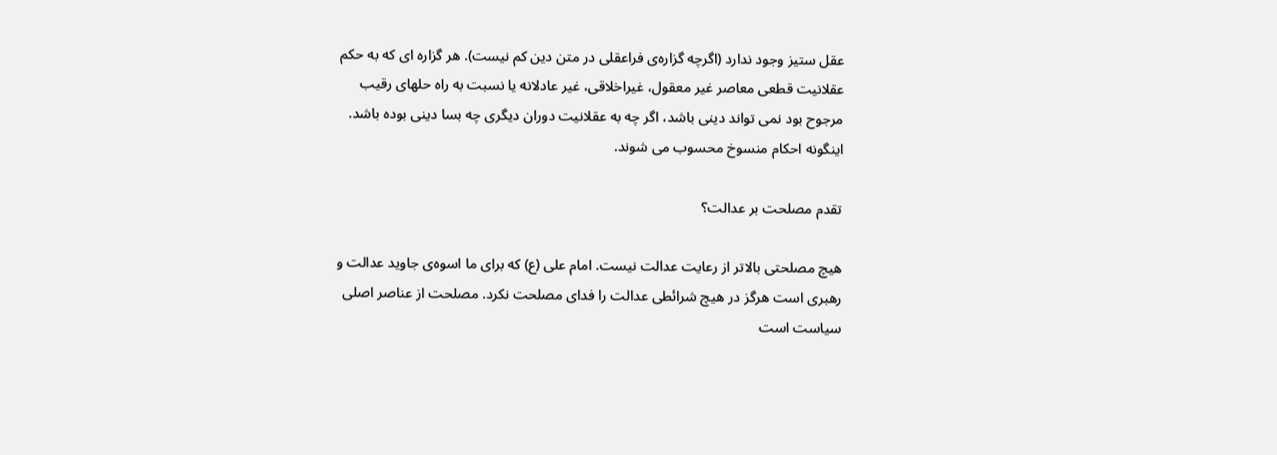عقل ستیز وجود ندارد (اگرچه گزاره‌ی فراعقلی در متن دین کم نیست). هر گزاره ای که به حکم عقلانیت قطعی معاصر غیر معقول، غیراخلاقی، غیر عادلانه یا نسبت به راه حلهای رقیب مرجوح بود نمی تواند دینی باشد، اگر چه به عقلانیت دوران دیگری چه بسا دینی بوده باشد. اینگونه احکام منسوخ محسوب می شوند.

تقدم مصلحت بر عدالت؟

هیچ مصلحتی بالاتر از رعایت عدالت نیست. امام علی (ع) که برای ما اسوه‌ی جاوید عدالت و رهبری است هرگز در هیچ شرائطی عدالت را فدای مصلحت نکرد. مصلحت از عناصر اصلی سیاست است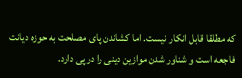که مطلقا قابل انکار نیست. اما کشاندن پای مصلحت به حوزه دیانت فاجعه است و شناور شدن موازین دینی را در پی دارد.